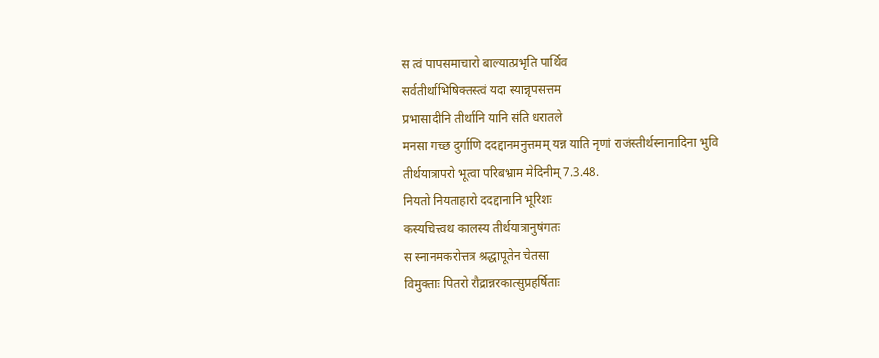स त्वं पापसमाचारो बाल्यात्प्रभृति पार्थिव
सर्वतीर्थाभिषिक्तस्त्वं यदा स्यान्नृपसत्तम
प्रभासादीनि तीर्थानि यानि संति धरातले
मनसा गच्छ दुर्गाणि ददद्दानमनुत्तमम् यन्न याति नृणां राजंस्तीर्थस्नानादिना भुवि
तीर्थयात्रापरो भूत्वा परिबभ्राम मेदिनीम् 7.3.48.
नियतो नियताहारो ददद्दानानि भूरिशः
कस्यचित्त्वथ कालस्य तीर्थयात्रानुषंगतः
स स्नानमकरोत्तत्र श्रद्धापूतेन चेतसा
विमुक्ताः पितरो रौद्रान्नरकात्सुप्रहर्षिताः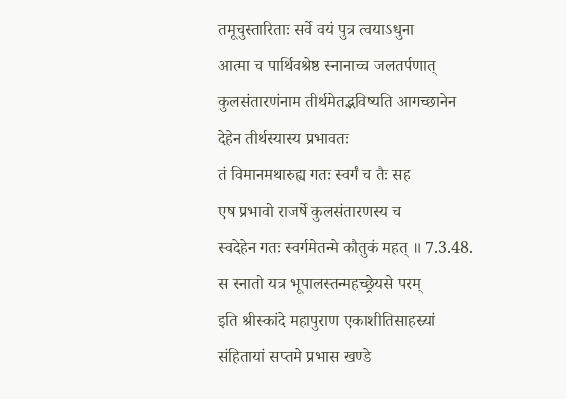तमूचुस्तारिताः सर्वे वयं पुत्र त्वयाऽधुना
आत्मा च पार्थिवश्रेष्ठ स्नानाच्च जलतर्पणात्
कुलसंतारणंनाम तीर्थमेतद्भविष्यति आगच्छानेन देहेन तीर्थस्यास्य प्रभावतः
तं विमानमथारुह्य गतः स्वर्गं च तैः सह
एष प्रभावो राजर्षे कुलसंतारणस्य च
स्वदेहेन गतः स्वर्गमेतन्मे कौतुकं महत् ॥ 7.3.48.
स स्नातो यत्र भूपालस्तन्महच्छ्रेयसे परम्
इति श्रीस्कांदे महापुराण एकाशीतिसाहस्र्यां संहितायां सप्तमे प्रभास खण्डे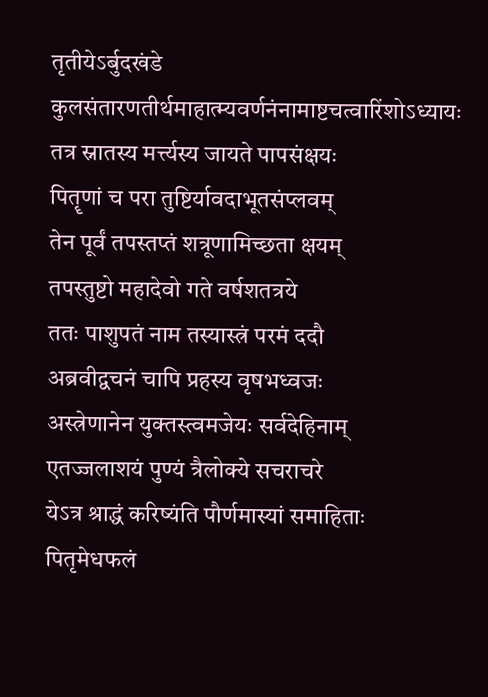तृतीयेऽर्बुदखंडे कुलसंतारणतीर्थमाहात्म्यवर्णनंनामाष्टचत्वारिंशोऽध्यायः
तत्र स्नातस्य मर्त्त्यस्य जायते पापसंक्षयः
पितॄणां च परा तुष्टिर्यावदाभूतसंप्लवम्
तेन पूर्वं तपस्तप्तं शत्रूणामिच्छता क्षयम्
तपस्तुष्टो महादेवो गते वर्षशतत्रये
ततः पाशुपतं नाम तस्यास्त्रं परमं ददौ
अब्रवीद्वचनं चापि प्रहस्य वृषभध्वजः
अस्त्रेणानेन युक्तस्त्वमजेयः सर्वदेहिनाम्
एतज्जलाशयं पुण्यं त्रैलोक्ये सचराचरे
येऽत्र श्राद्धं करिष्यंति पौर्णमास्यां समाहिताः
पितृमेधफलं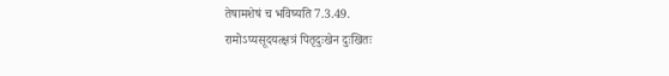तेषामशेषं च भविष्यति 7.3.49.
रामोऽप्यसूदयत्क्षत्रं पितृदुःखेन दुःखितः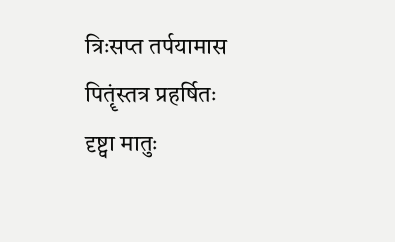त्रिःसप्त तर्पयामास पितॄंस्तत्र प्रहर्षितः
दृष्ट्वा मातुः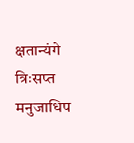क्षतान्यंगे त्रिःसप्त मनुजाधिप